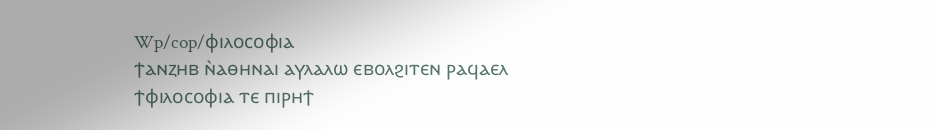Wp/cop/ⲫⲓⲗⲟⲥⲟⲫⲓⲁ
ϯⲁⲛⲍⲏⲃ ⲛ̀ⲁⲑⲏⲛⲁⲓ ⲁⲩⲗⲁⲗⲱ ⲉⲃⲟⲗϩⲓⲧⲉⲛ ⲣⲁϥⲁⲉⲗ
ϯⲫⲓⲗⲟⲥⲟⲫⲓⲁ ⲧⲉ ⲡⲓⲣⲏϯ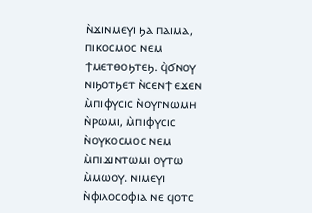ⲛ̀ϫⲓⲛⲙⲉⲩⲓ ϧⲁ ⲡⲁⲓⲙⲁ, ⲡⲓⲕⲟⲥⲙⲟⲥ ⲛⲉⲙ ϯⲙⲉⲧⲑⲟϧⲧⲉϧ. ϥ̀ϭⲛⲟⲩ ⲛⲓϧⲟⲧϧⲉⲧ ⲛ̀ⲥⲉⲛϯ ⲉϫⲉⲛ ⲙ̀ⲡⲓⲫⲩⲥⲓⲥ ⲛ̀ⲟⲩⲅⲛⲱⲙⲏ ⲛ̀ⲣⲱⲙⲓ, ⲙ̀ⲡⲓⲫⲩⲥⲓⲥ ⲛ̀ⲟⲩⲕⲟⲥⲙⲟⲥ ⲛⲉⲙ ⲙ̀ⲡⲓϫⲓⲛⲧⲱⲙⲓ ⲟⲩⲧⲱ ⲙ̀ⲙⲱⲟⲩ. ⲛⲓⲙⲉⲩⲓ ⲛ̀ⲫⲓⲗⲟⲥⲟⲫⲓⲁ ⲛⲉ ϥⲟⲧⲥ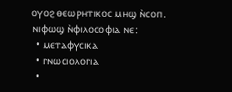ⲟⲩⲟϩ ⲑⲉⲱⲣⲏⲧⲓⲕⲟⲥ ⲙⲏϣ ⲛ̀ⲥⲟⲡ.
ⲛⲓⲫⲱϣ ⲛ̀ⲫⲓⲗⲟⲥⲟⲫⲓⲁ ⲛⲉ:
  • ⲙⲉⲧⲁⲫⲩⲥⲓⲕⲁ
  • ⲅⲛⲱⲥⲓⲟⲗⲟⲅⲓⲁ
  •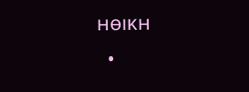ⲏⲑⲓⲕⲏ
  •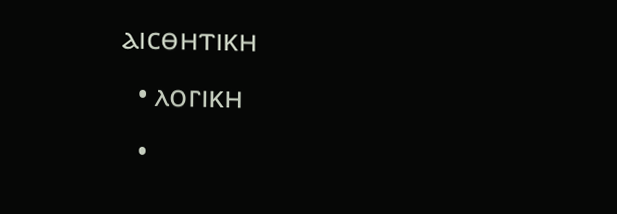ⲁⲓⲥⲑⲏⲧⲓⲕⲏ
  • ⲗⲟⲅⲓⲕⲏ
  •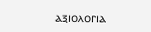ⲁⲝⲓⲟⲗⲟⲅⲓⲁ